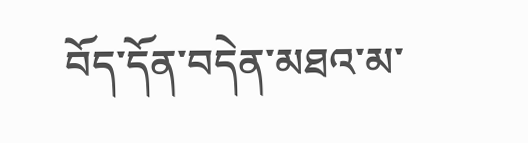བོད་དོན་བདེན་མཐའ་མ་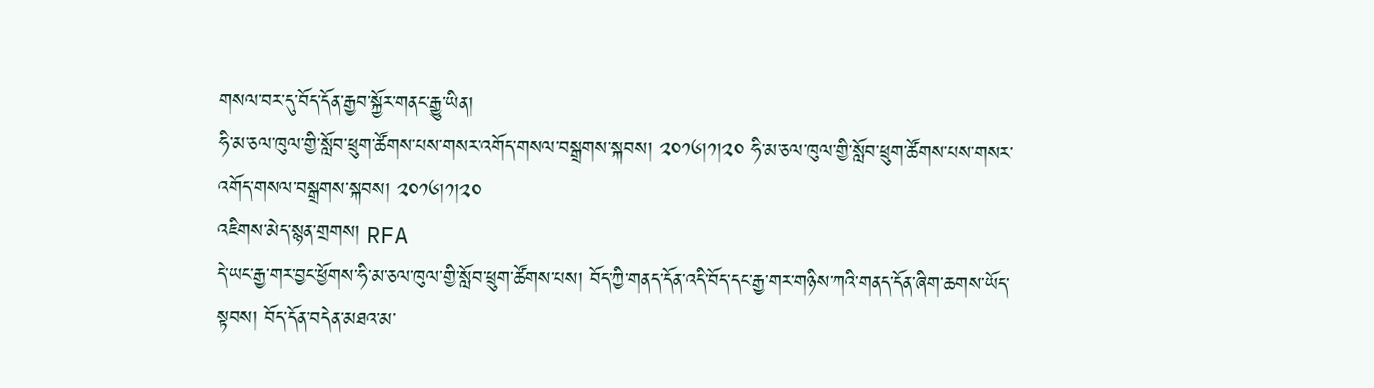གསལ་བར་དུ་བོད་དོན་རྒྱབ་སྐྱོར་གནང་རྒྱུ་ཡིན།
ཧི་མ་ཅལ་ཁུལ་གྱི་སློབ་ཕྲུག་ཚོགས་པས་གསར་འགོད་གསལ་བསྒྲགས་སྐབས། ༢༠༡༦།༡།༢༠ ཧི་མ་ཅལ་ཁུལ་གྱི་སློབ་ཕྲུག་ཚོགས་པས་གསར་འགོད་གསལ་བསྒྲགས་སྐབས། ༢༠༡༦།༡།༢༠
འཇིགས་མེད་སྙན་གྲགས། RFA
དེ་ཡང་རྒྱ་གར་བྱང་ཕྱོགས་ཧི་མ་ཅལ་ཁུལ་གྱི་སློབ་ཕྲུག་ཚོགས་པས། བོད་ཀྱི་གནད་དོན་འདི་བོད་དང་རྒྱ་གར་གཉིས་ཀའི་གནད་དོན་ཞིག་ཆགས་ཡོད་སྟབས། བོད་དོན་བདེན་མཐའ་མ་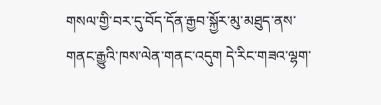གསལ་གྱི་བར་དུ་བོད་དོན་རྒྱབ་སྐྱོར་མུ་མཐུད་ནས་གནང་རྒྱུའི་ཁས་ལེན་གནང་འདུག དེ་རིང་གཟའ་ལྷག་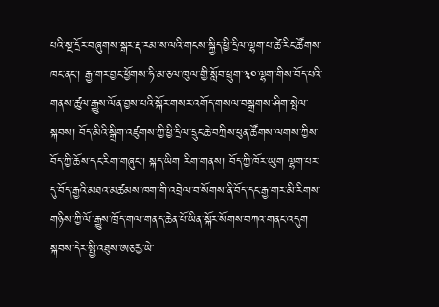པའི་སྔ་དྲོར་བཞུགས་སྒར་རྡ་རམ་ས་ལའི་གངས་སྐྱིད་ཕྱི་དྲིལ་ལྷག་པ་ཚེ་རིང་ཚོགས་ཁང་ནང་། རྒྱ་གར་བྱང་ཕྱོགས་ཧི་མ་ཅལ་ཁུལ་གྱི་སློབ་ཕྲུག་༣༠་ལྷག་གིས་བོད་པའི་གནས་ཚུལ་རྒྱུས་ལོན་བྱས་པའི་སྐོར་གསར་འགོད་གསལ་བསྒྲགས་ཤིག་སྤེལ་སྐབས། བོད་མིའི་སྒྲིག་འཛུགས་ཀྱི་ཕྱི་དྲིལ་དྲུང་ཆེ་བཀྲིས་ཕུན་ཚོགས་ལགས་ཀྱིས་བོད་ཀྱི་ཆོས་དང་རིག་གཞུང་། སྐད་ཡིག རིག་གནས། བོད་ཀྱི་ཁོར་ཡུག ལྷག་པར་དུ་བོད་རྒྱའི་མཐའ་མཚམས་ཁག་གི་འབྲེལ་བ་སོགས་ནི་བོད་དང་རྒྱ་གར་མི་རིགས་གཉིས་ཀྱི་ལོ་རྒྱུས་ཁྲོད་གལ་གནད་ཆེན་པོ་ཡིན་སྐོར་སོགས་བཀའ་གནང་འདུག
སྐབས་དེར་སྤྱི་འཐུས་ཨཅརྱ་ཡེ་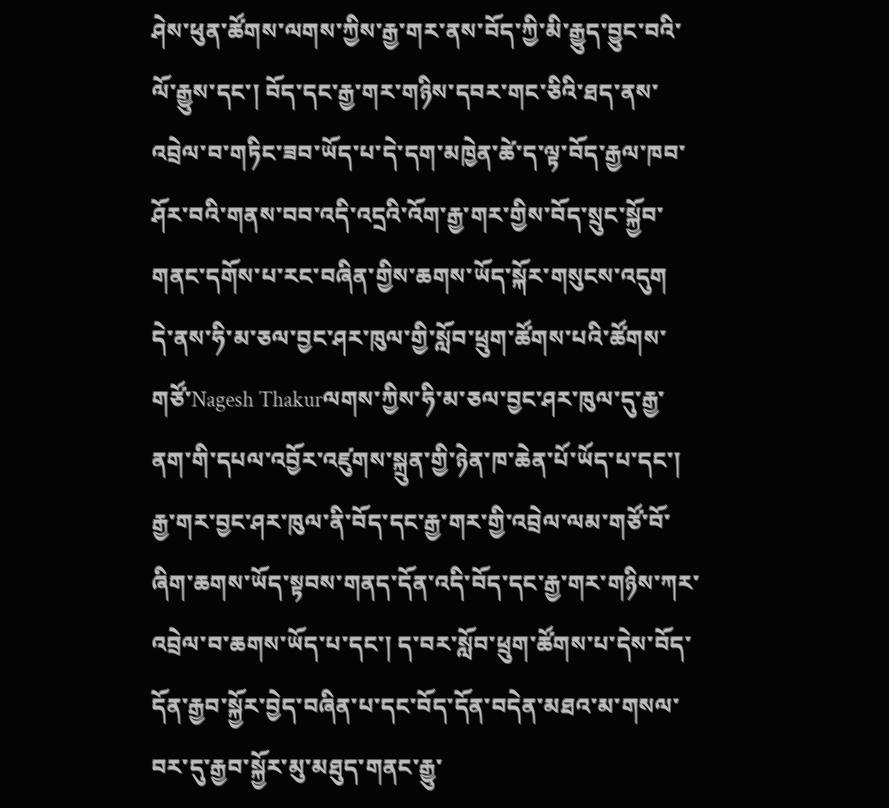ཤེས་ཕུན་ཚོགས་ལགས་ཀྱིས་རྒྱ་གར་ནས་བོད་ཀྱི་མི་རྒྱུད་བྱུང་བའི་ལོ་རྒྱུས་དང་། བོད་དང་རྒྱ་གར་གཉིས་དབར་གང་ཅིའི་ཐད་ནས་འབྲེལ་བ་གཏིང་ཟབ་ཡོད་པ་དེ་དག་མཁྱེན་ཚེ་ད་ལྟ་བོད་རྒྱལ་ཁབ་ཤོར་བའི་གནས་བབ་འདི་འདྲའི་འོག་རྒྱ་གར་གྱིས་བོད་སྲུང་སྐྱོབ་གནང་དགོས་པ་རང་བཞིན་གྱིས་ཆགས་ཡོད་སྐོར་གསུངས་འདུག
དེ་ནས་ཧི་མ་ཅལ་བྱང་ཤར་ཁུལ་གྱི་སློབ་ཕྲུག་ཚོགས་པའི་ཚོགས་གཙོ་Nagesh Thakurལགས་ཀྱིས་ཧི་མ་ཅལ་བྱང་ཤར་ཁུལ་དུ་རྒྱ་ནག་གི་དཔལ་འབྱོར་འཛུགས་སྐྲུན་གྱི་ཉེན་ཁ་ཆེན་པོ་ཡོད་པ་དང་། རྒྱ་གར་བྱང་ཤར་ཁུལ་ནི་བོད་དང་རྒྱ་གར་གྱི་འབྲེལ་ལམ་གཙོ་བོ་ཞིག་ཆགས་ཡོད་སྟབས་གནད་དོན་འདི་བོད་དང་རྒྱ་གར་གཉིས་ཀར་འབྲེལ་བ་ཆགས་ཡོད་པ་དང་། ད་བར་སློབ་ཕྲུག་ཚོགས་པ་དེས་བོད་དོན་རྒྱབ་སྐྱོར་བྱེད་བཞིན་པ་དང་བོད་དོན་བདེན་མཐའ་མ་གསལ་བར་དུ་རྒྱབ་སྐྱོར་མུ་མཐུད་གནང་རྒྱུ་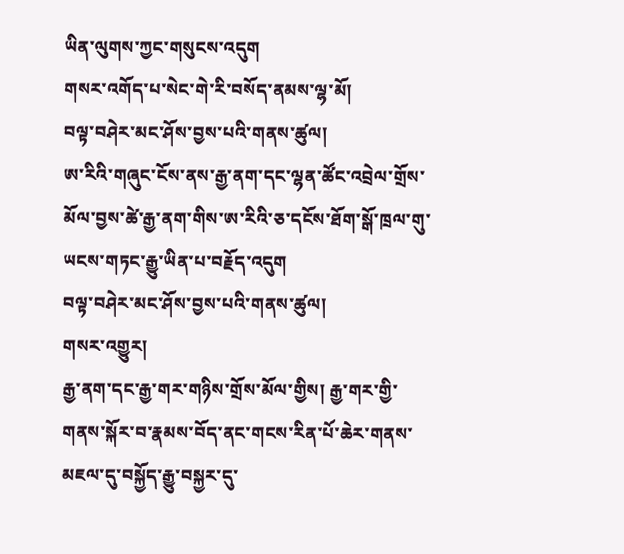ཡིན་ལུགས་ཀྱང་གསུངས་འདུག
གསར་འགོད་པ་སེང་གེ་རི་བསོད་ནམས་ལྷ་མོ།
བལྟ་བཤེར་མང་ཤོས་བྱས་པའི་གནས་ཚུལ།
ཨ་རིའི་གཞུང་ངོས་ནས་རྒྱ་ནག་དང་ལྷན་ཚོང་འབྲེལ་གྲོས་མོལ་བྱས་ཚེ་རྒྱ་ནག་གིས་ཨ་རིའི་ཅ་དངོས་ཐོག་སྒོ་ཁྲལ་གུ་ཡངས་གཏང་རྒྱུ་ཡིན་པ་བརྗོད་འདུག
བལྟ་བཤེར་མང་ཤོས་བྱས་པའི་གནས་ཚུལ།
གསར་འགྱུར།
རྒྱ་ནག་དང་རྒྱ་གར་གཉིས་གྲོས་མོལ་གྱིས། རྒྱ་གར་གྱི་གནས་སྐོར་བ་རྣམས་བོད་ནང་གངས་རིན་པོ་ཆེར་གནས་མཇལ་དུ་བསྐྱོད་རྒྱུ་བསྐྱར་དུ་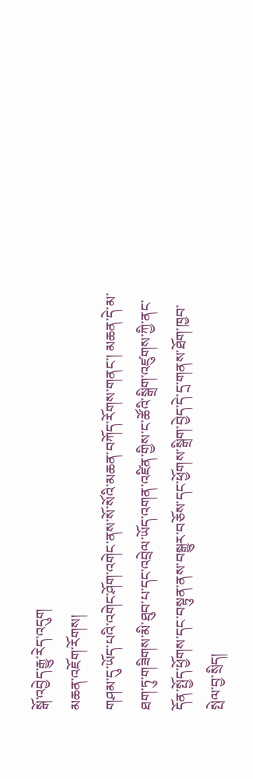སྒོ་འབྱེད་རྒྱུ་རེད་འདུག
མཆན་འཇོག་རོགས།
གཤམ་དུ་ཡོད་པའི་འགེང་ཤོག་འགེང་ནས་སོ་སོའི་མཆན་བཀོད་རོགས་གནང་། མཆན་དེ་མ་ཐག་ཏུ་གཟིགས་མི་ཐུབ་པ་དང་འབྲེལ་ཡོད་འགན་འཛིན་གྱིས་ང་ཚོའི་སྒྲིག་འཛུགས་ཀྱི་ནང་དོན་སྤྱོད་ཕྱོགས་དང་བསྟུན་ནས་བསྒྱུར་བཅོས་དང་ཕྱོགས་སྒྲིག་བྱེད་དེ་དྲ་གནས་ཐོག་ཁྱབ་སྤེལ་བྱ་སྲིད།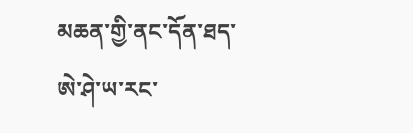མཆན་གྱི་ནང་དོན་ཐད་ཨེ་ཤེ་ཡ་རང་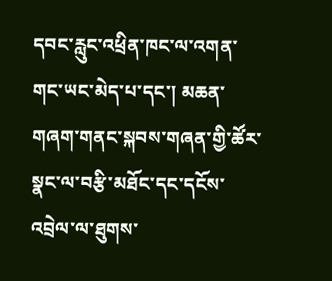དབང་རླུང་འཕྲིན་ཁང་ལ་འགན་གང་ཡང་མེད་པ་དང་། མཆན་གཞག་གནང་སྐབས་གཞན་གྱི་ཚོར་སྣང་ལ་བརྩི་མཐོང་དང་དངོས་འབྲེལ་ལ་ཐུགས་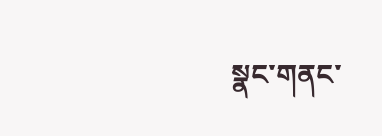སྣང་གནང་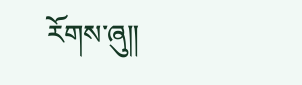རོགས་ཞུ༎